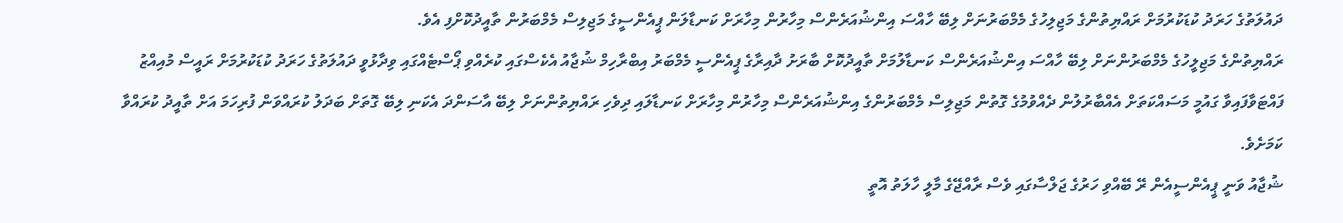ދައުލަތުގެ ހަރަދު ކުޑަކުރުމަށް ރައްޔިތުންގެ މަޖިލިހުގެ މެމްބަރުނަށް ލިބޭ ހާއްސަ އިންޝުއަރެންސް މިހާރުން މިހާރަށް ކަނޑާލަން ޕީއެންސީގެ މަޖިލިސް މެމްބަރުން ތާއީދުކޮށްފި އެވެ.
ރައްޔިތުންގެ މަޖިލީހުގެ މެމްބަރުންނަށް ލިބޭ ހާއްސަ އިންޝުއަރެންސް ކަނޑާލުމަށް ތާއީދުކޮށް ބާރަށު ދާއިރާގެ ޕީއެންސީ މެމްބަރު އިބްރާހިމް ޝުޖާއު އެކެސްގައި ކުރެއްވި ޕޯސްޓެއްގައި ވިދާޅުވީ ދައުލަތުގެ ހަރަދު ކުޑަކުރުމަށް ރައީސް މުއިއްޒު ފައްޓަވާފައިވާ ގައުމީ މަސައްކަތަށް އެއްބާރުލުން ދެއްވުމުގެ ގޮތުން މަޖިލިސް މެމްބަރުންގެ އިންޝުއަރެންސް މިހާރުން މިހާރަށް ކަނޑާލައި ދިވެހި ރައްޔިތުންނަށް ލިބޭ އާސަންދަ އެކަނި ލިބޭ ގޮތަށް ބަދަލު ކުރައްވަން ފުރިހަމަ އަށް ތާއީދު ކުރައްވާ ކަމަށެވެ.
ޝުޖާއު ވަނީ ޕީއެންސީއެން ރޭ ބޭއްވި ހަރުގެ ޖަލްސާގައި ވެސް ރާއްޖޭގެ މާލީ ހާލަތު އޮތީ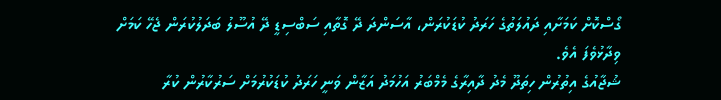ގޯސްކޮށް ކަމަށާއި ދައުލަތުގެ ހަރަދު ކުޑަކުރަން، އާސަންދަ ދޭ ގޮތާއި ސަބްސިޑީ ދޭ އުސޫލު ބަދަލުކުރަން ޖެހޭ ކަމަށް ވިދާޅުވެފަ އެވެ.
ޝުޖާއުގެ އިތުރުން ހިތަދޫ މެދު ދާއިރާގެ މެމްބަރު އަހުމަދު އަޒާން ވަނީ ހަރަދު ކުޑަކުރުމަށް ސަރުކާރުން ކުރާ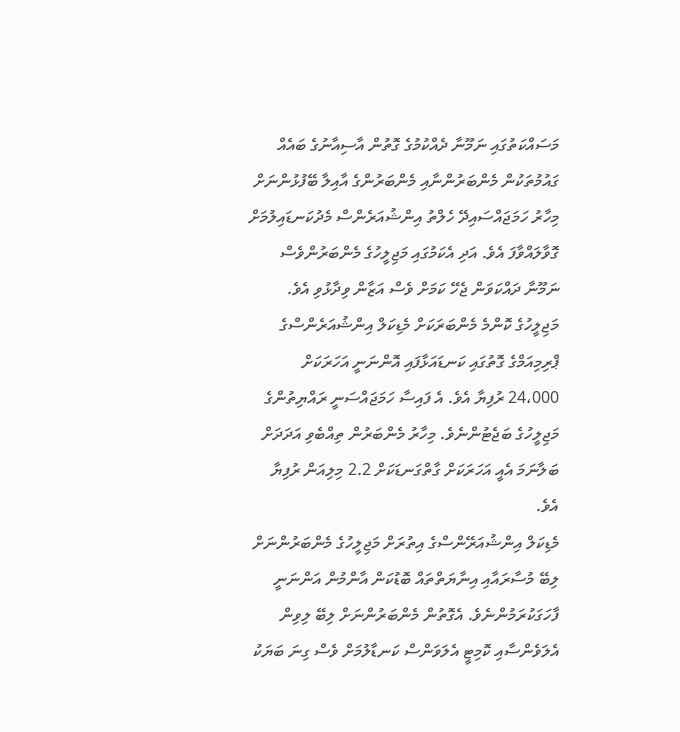މަސައްކަތުގައި ނަމޫނާ ދެއްކުމުގެ ގޮތުން އާސިއާނުގެ ބައެއް ގައުމުތަކުން މެންބަރުންނާއި މެންބަރުންގެ އާއިލާ ބޭފުޅުންނަށް މިހާރު ހަމަޖައްސައިދޭ ހެލްތު އިންޝުއަރެންސް މެދުކަނޑައިލުމަށް ގޮވާލައްވާފަ އެވެ. އަދި އެކަމުގައި މަޖިލީހުގެ މެންބަރުންވެސް ނަމޫނާ ދައްކަވަން ޖެހޭ ކަމަށް ވެސް އަޒާން ވިދާޅުވި އެވެ.
މަޖިލީހުގެ ކޮންމެ މެންބަރަކަށް މެޑިކަލް އިންޝުއަރެންސްގެ ޕްރިމިއަމްގެ ގޮތުގައި ކަނޑައަޅާފައި އޮންނަނީ އަހަރަކަށް 24،000 ރުފިޔާ އެވެ. އެ ފައިސާ ހަމަޖައްސަނީ ރައްޔިތުންގެ މަޖިލީހުގެ ބަޖެޓުންނެވެ. މިހާރު މެންބަރުން ތިއްބެވި އަދަދަށް ބަލާނަމަ އެއީ އަހަރަކަށް ގާތްގަނޑަކަށް 2.2 މިލިއަން ރުފިޔާ އެވެ.
މެޑިކަލް އިންޝުއަރޭންސްގެ އިތުރަށް މަޖިލީހުގެ މެންބަރުންނަށް ލިބޭ މުސާރައާއި އިނާޔަތްތައް ބޮޑުކަން އާންމުން އަންނަނީ ފާހަގަކުރަމުންނެވެ. އެގޮތުން މެންބަރުންނަށް ލިބޭ ލިވިން އެލަވެންސާއި ކޮމިޓީ އެލަވަންސް ކަނޑާލުމަށް ވެސް ގިނަ ބަޔަކު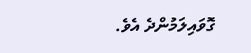ގޮވައިލަމުންދެ އެވެ.